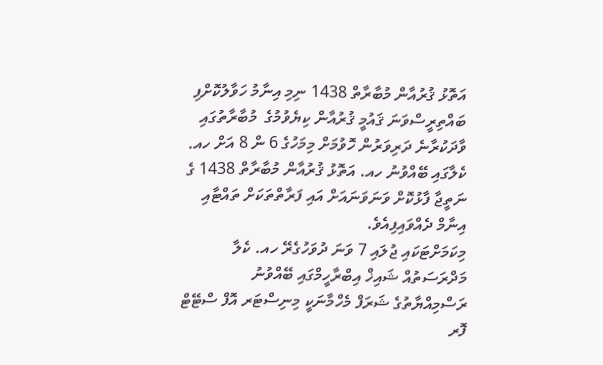އަތޮޅު ޤުރުއާން މުބާރާތް 1438 ނިމި އިނާމު ހަވާލުކޮށްފި
ބައްތިރީސްވަނަ ޤައުމީ ޤުރުއާން ކިޔެވުމުގެ  މުބާރާތުގައި ވާދަކުރާނެ ދަރިވަރުން ހޮވުމަށް މިމަހުގެ 6 ން 8 އަށް ހއ. ކެލާގައި ބޭއްވުނު ހއ. އަތޮޅު ޤުރުއާން މުބާރާތް 1438 ގެ ނަތީޖާ ފާޅުކޮށް ވަނަވަނައަށް އައި ފަރާތްތަކަށް ތައްޓާއި އިނާމް ދެއްވައިފިއެވެ.
މިކަމަށްޓަކައި ޖުލައި 7 ވަނަ ދުވަހުގެރޭ ހއ. ކެލާ މަދްރަސަތުއް ޝައިޚް އިބްރާހީމްގައި ބޭއްވުނު ރަސްމިއްޔާތުގެ ޝަރަފް މެހްމާނަކީ މިނިސްޓަރ އޮފް ސްޓޭޓް ފޮރ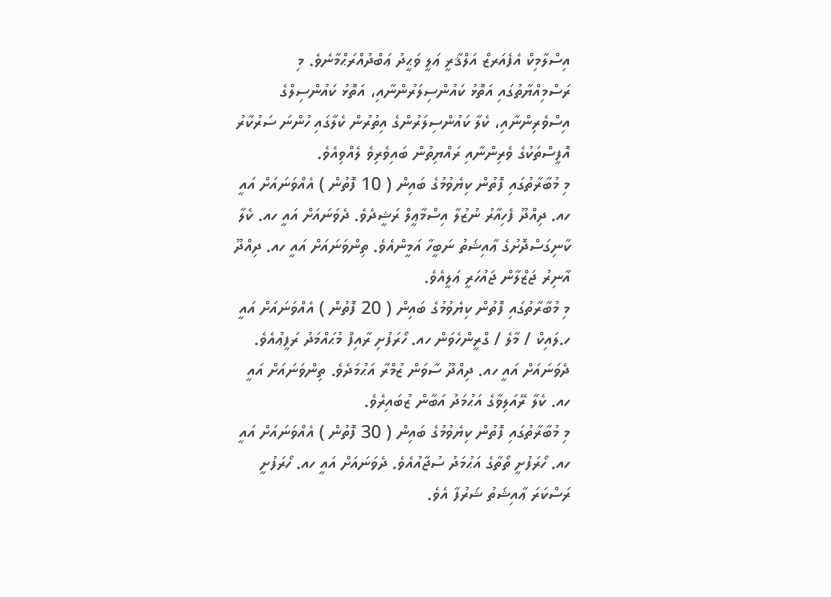އިސްލާމިކް އެފެއަރޒް އަލްޤާރީ ޢަލީ ވަޙީދު ޢަބްދުއްރަޙްމާނެވެ. މި ރަސްމިއްޔާތުގައި އަތޮޅު ކައުންސިލަރުންނާއި، އަތޮޅު ކައުންސިލްގެ އިސްވެރިންނާއި، ކެލާ ކައުންސިލަރުންގެ އިތުރުން ކެލާގައި ހުންނަ ސަރުކާރު އޮފީސްތަކުގެ ވެރިންނާއި ރައްޔިތުން ބައިވެރިވެ ލެއްވިއެވެ.
މި މުބާރާތުގައި ފޮތުން ކިޔެވުމުގެ ބައިން ( 10 ފޮތުން ) އެއްވަނައަށް އައީ ހއ. ދިއްދޫ ފެހިއާރު ނުޒުލާ އިސްމާޢީލް ރަޝީދެވެ. ދެވަނައަށް އައީ ހއ. ކެލާ ކާނިގަސްދޮށުގެ ޢާއިޝަތު ނަބީހާ އަމީންއެވެ. ތިންވަނައަށް އައީ ހއ. ދިއްދޫ އާނިރު ޖަޒްލާން ޖައުހަރީ ޢަލީއެވެ.
މި މުބާރާތުގައި ފޮތުން ކިޔެވުމުގެ ބައިން ( 20 ފޮތުން ) އެއްވަނައަށް އައީ ހ.ލައިކް / މާލެ / ގްރީންހެވަން ހއ. ހޯރަފުށި ރާއިފް މުޙައްމަދު ރަފީޢުއެވެ. ދެވަނައަށް އައީ ހއ. ދިއްދޫ ސާވަން ޒުމްރާ އަޙުމަދެވެ. ތިންވަނައަށް އައީ ހއ. ކެލާ ރޭއަލިވާގެ އަޙުމަދު އަބާން ޒުބައިރެވެ.
މި މުބާރާތުގައި ފޮތުން ކިޔެވުމުގެ ބައިން ( 30 ފޮތުން ) އެއްވަނައަށް އައީ ހއ. ހޯރަފުށީ ތޯތާގެ އަޙުމަދު ސުޖާއުއެވެ. ދެވަނައަށް އައީ ހއ. ހޯރަފުށީ ރަސްކަރަ ޢާއިޝަތު ޝަރުފާ އެވެ.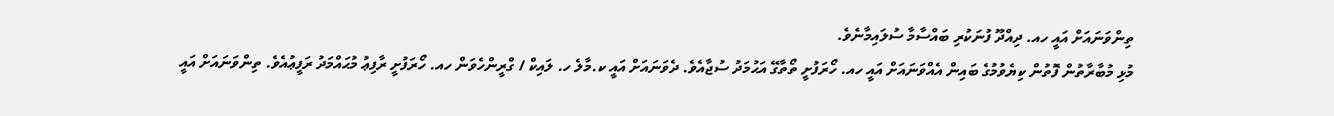ތިންވަނައަށް އައީ ހއ. ދިއްދޫ ފުނަކުރި ބައްސާމާ ސުލައިމާނެވެ.
މުޅި މުބާރާތުން ފޮތުން ކިޔެވުމުގެ ބައިން އެއްވަނައަށް އައީ ހއ. ހޯރަފުށީ ތޯތާގޭ އަޙުމަދު ސުޖާއެވެ. ދެވަނައަށް އައީ ކ.މާލެ ހ. ލައިކް / ގްރީންހެވަން ހއ. ހޯރަފުށީ ރާފިޢު މުޙައްމަދު ރަފީޢުއެވެ. ތިންވަނައަށް އައީ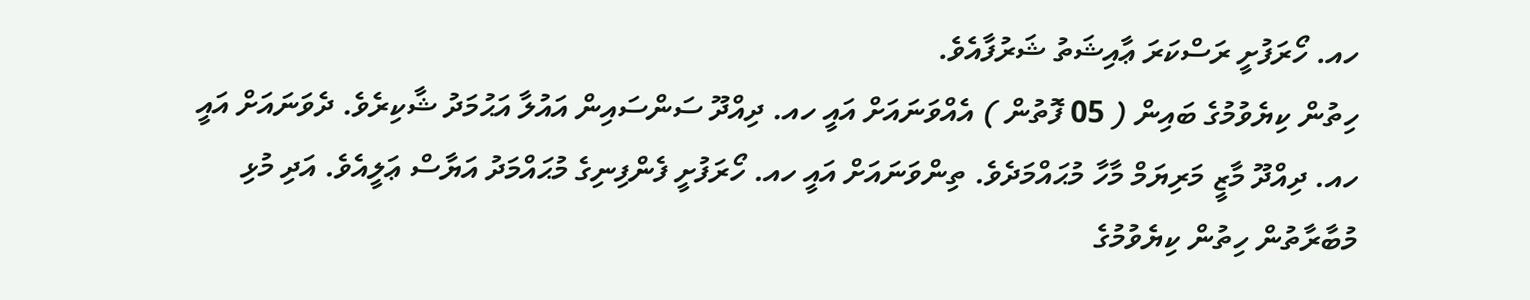ހއ. ހޯރަފުށީ ރަސްކަރަ ޢާއިޝަތު ޝަރުފާއެވެ.
ހިތުން ކިޔެވުމުގެ ބައިން ( 05 ފޮތުން ) އެއްވަނައަށް އައީ ހއ. ދިއްދޫ ސަންސައިން އައުލާ އަޙުމަދު ޝާކިރެވެ. ދެވަނައަށް އައީ ހއ. ދިއްދޫ މާޒީ މަރިޔަމް މާހާ މުޙައްމަދެވެ. ތިންވަނައަށް އައީ ހއ. ހޯރަފުށީ ފެންފިނިގެ މުޙައްމަދު އަޔާސް ޢަލީއެވެ. އަދި މުޅި މުބާރާތުން ހިތުން ކިޔެވުމުގެ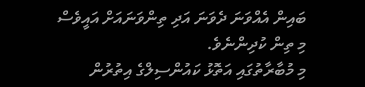ބައިން އެއްވަނަ ދެވަނަ އަދި ތިންވަނައަށް އައީވެސް މި ތިން ކުދިންނެވެ.
މި މުބާރާތުގައި އަތޮޅު ކައުންސިލްގެ އިތުރުން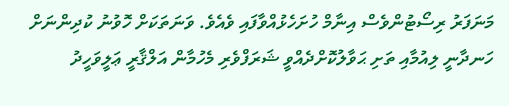މަނަފަރު ރިސޯޓުންވެސް އިނާމް ހުށަހެޅުއްވާފައި ވެއެވެ. ވަނަތަކަށް ހޮވުނު ކުދިންނަށް ހަނދާނީ ލިއުމާއި ތަށި ޙަވާލުކޮށްދެއްވީ ޝަރަފްވެރި މެހުމާން އަލްޤާރީ ޢަލީވަހީދު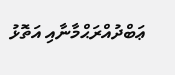ޢަބްދުއްރަޙްމާނާއި އަތޮޅު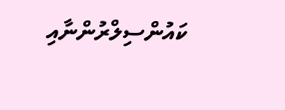ކައުންސިލްރުންނާއި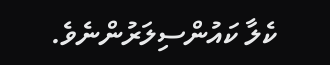ކެލާ ކައުންސިލަރުންނެވެ.